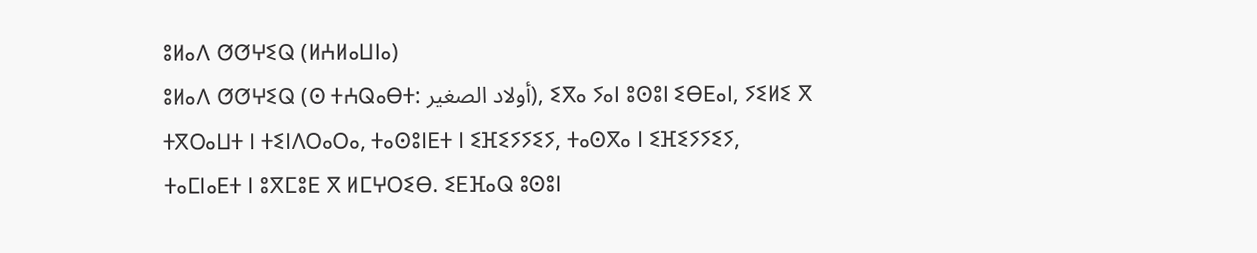ⵓⵍⴰⴷ ⵚⵚⵖⵉⵕ (ⵍⵄⵍⴰⵡⵏⴰ)
ⵓⵍⴰⴷ ⵚⵚⵖⵉⵕ (ⵙ ⵜⵄⵕⴰⴱⵜ: أولاد الصغير), ⵉⴳⴰ ⵢⴰⵏ ⵓⵙⵓⵏ ⵉⴱⴹⴰⵏ, ⵢⵉⵍⵉ ⴳ ⵜⴳⵔⴰⵡⵜ ⵏ ⵜⵉⵏⴷⵔⴰⵔⴰ, ⵜⴰⵙⵓⵏⴹⵜ ⵏ ⵉⴼⵉⵢⵢⵉⵢ, ⵜⴰⵙⴳⴰ ⵏ ⵉⴼⵉⵢⵢⵉⵢ, ⵜⴰⵎⵏⴰⴹⵜ ⵏ ⵓⴳⵎⵓⴹ ⴳ ⵍⵎⵖⵔⵉⴱ. ⵉⴹⴼⴰⵕ ⵓⵙⵓⵏ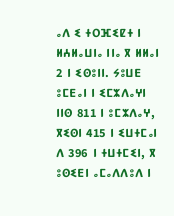ⴰⴷ ⵉ ⵜⵔⴼⵉⵇⵜ ⵏ ⵍⵄⵍⴰⵡⵏⴰ ⵏⵏⴰ ⴳ ⵍⵍⴰⵏ 2 ⵏ ⵉⵙⵓⵏⵏ. ⵢⵓⵡⴹ ⵓⵎⴹⴰⵏ ⵏ ⵉⵎⵣⴷⴰⵖⵏ ⵏⵏⵙ 811 ⵏ ⵓⵎⵣⴷⴰⵖ, ⴳⵉⵙⵏ 415 ⵏ ⵉⵡⵜⵎⴰⵏ ⴷ 396 ⵏ ⵜⵡⵜⵎⵉⵏ, ⴳ ⵓⵙⵉⴹⵏ ⴰⵎⴰⴷⴷⵓⴷ ⵏ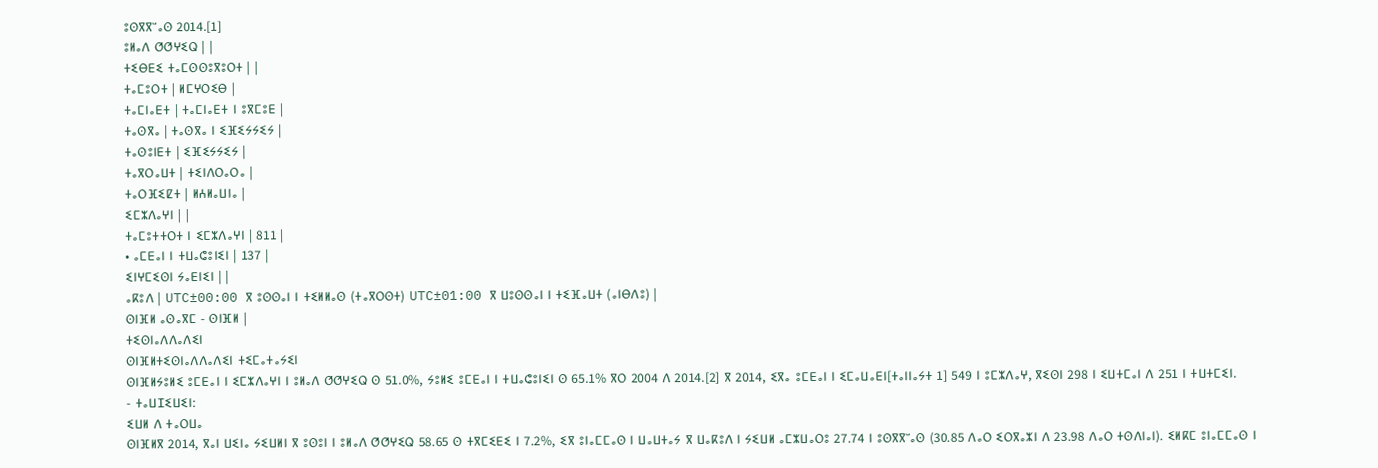ⵓⵙⴳⴳⵯⴰⵙ 2014.[1]
ⵓⵍⴰⴷ ⵚⵚⵖⵉⵕ | |
ⵜⵉⴱⴹⵉ ⵜⴰⵎⵙⵙⵓⴳⵓⵔⵜ | |
ⵜⴰⵎⵓⵔⵜ | ⵍⵎⵖⵔⵉⴱ |
ⵜⴰⵎⵏⴰⴹⵜ | ⵜⴰⵎⵏⴰⴹⵜ ⵏ ⵓⴳⵎⵓⴹ |
ⵜⴰⵙⴳⴰ | ⵜⴰⵙⴳⴰ ⵏ ⵉⴼⵉⵢⵢⵉⵢ |
ⵜⴰⵙⵓⵏⴹⵜ | ⵉⴼⵉⵢⵢⵉⵢ |
ⵜⴰⴳⵔⴰⵡⵜ | ⵜⵉⵏⴷⵔⴰⵔⴰ |
ⵜⴰⵔⴼⵉⵇⵜ | ⵍⵄⵍⴰⵡⵏⴰ |
ⵉⵎⵣⴷⴰⵖⵏ | |
ⵜⴰⵎⵓⵜⵜⵔⵜ ⵏ ⵉⵎⵣⴷⴰⵖⵏ | 811 |
• ⴰⵎⴹⴰⵏ ⵏ ⵜⵡⴰⵛⵓⵏⵉⵏ | 137 |
ⵉⵏⵖⵎⵉⵙⵏ ⵢⴰⴹⵏⵉⵏ | |
ⴰⴽⵓⴷ | UTC±00:00 ⴳ ⵓⵙⵙⴰⵏ ⵏ ⵜⵉⵍⵍⴰⵙ (ⵜⴰⴳⵔⵙⵜ) UTC±01:00 ⴳ ⵡⵓⵙⵙⴰⵏ ⵏ ⵜⵉⴼⴰⵡⵜ (ⴰⵏⴱⴷⵓ) |
ⵙⵏⴼⵍ ⴰⵙⴰⴳⵎ - ⵙⵏⴼⵍ |
ⵜⵉⵙⵏⴰⴷⴷⴰⴷⵉⵏ
ⵙⵏⴼⵍⵜⵉⵙⵏⴰⴷⴷⴰⴷⵉⵏ ⵜⵉⵎⴰⵜⴰⵢⵉⵏ
ⵙⵏⴼⵍⵢⵓⵍⵉ ⵓⵎⴹⴰⵏ ⵏ ⵉⵎⵣⴷⴰⵖⵏ ⵏ ⵓⵍⴰⴷ ⵚⵚⵖⵉⵕ ⵙ 51.0%, ⵢⵓⵍⵉ ⵓⵎⴹⴰⵏ ⵏ ⵜⵡⴰⵛⵓⵏⵉⵏ ⵙ 65.1% ⴳⵔ 2004 ⴷ 2014.[2] ⴳ 2014, ⵉⴳⴰ ⵓⵎⴹⴰⵏ ⵏ ⵉⵎⴰⵡⴰⴹⵏ[ⵜⴰⵏⵏⴰⵢⵜ 1] 549 ⵏ ⵓⵎⵣⴷⴰⵖ, ⴳⵉⵙⵏ 298 ⵏ ⵉⵡⵜⵎⴰⵏ ⴷ 251 ⵏ ⵜⵡⵜⵎⵉⵏ.
- ⵜⴰⵡⵊⵉⵡⵉⵏ:
ⵉⵡⵍ ⴷ ⵜⴰⵔⵡⴰ
ⵙⵏⴼⵍⴳ 2014, ⴳⴰⵏ ⵡⵉⵏⴰ ⵢⵉⵡⵍⵏ ⴳ ⵓⵙⵓⵏ ⵏ ⵓⵍⴰⴷ ⵚⵚⵖⵉⵕ 58.65 ⵙ ⵜⴳⵎⵉⴹⵉ ⵏ 7.2%, ⵉⴳ ⵓⵏⴰⵎⵎⴰⵙ ⵏ ⵡⴰⵡⵜⴰⵢ ⴳ ⵡⴰⴽⵓⴷ ⵏ ⵢⵉⵡⵍ ⴰⵎⵣⵡⴰⵔⵓ 27.74 ⵏ ⵓⵙⴳⴳⵯⴰⵙ (30.85 ⴷⴰⵔ ⵉⵔⴳⴰⵣⵏ ⴷ 23.98 ⴷⴰⵔ ⵜⵙⴷⵏⴰⵏ). ⵉⵍⴽⵎ ⵓⵏⴰⵎⵎⴰⵙ ⵏ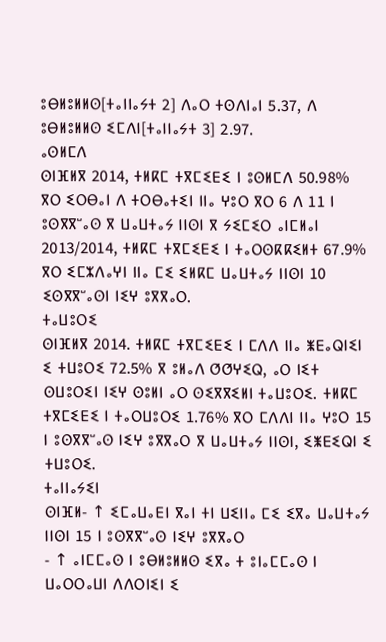ⵓⴱⵍⵓⵍⵍⵙ[ⵜⴰⵏⵏⴰⵢⵜ 2] ⴷⴰⵔ ⵜⵙⴷⵏⴰⵏ 5.37, ⴷ ⵓⴱⵍⵓⵍⵍⵙ ⵉⵎⴷⵏ[ⵜⴰⵏⵏⴰⵢⵜ 3] 2.97.
ⴰⵙⵍⵎⴷ
ⵙⵏⴼⵍⴳ 2014, ⵜⵍⴽⵎ ⵜⴳⵎⵉⴹⵉ ⵏ ⵓⵙⵍⵎⴷ 50.98% ⴳⵔ ⵉⵔⴱⴰⵏ ⴷ ⵜⵔⴱⴰⵜⵉⵏ ⵏⵏⴰ ⵖⵓⵔ ⴳⵔ 6 ⴷ 11 ⵏ ⵓⵙⴳⴳⵯⴰⵙ ⴳ ⵡⴰⵡⵜⴰⵢ ⵏⵏⵙⵏ ⴳ ⵢⵉⵎⵉⵔ ⴰⵏⵎⵍⴰⵏ 2013/2014, ⵜⵍⴽⵎ ⵜⴳⵎⵉⴹⵉ ⵏ ⵜⴰⵔⵙⴽⴽⵉⵍⵜ 67.9% ⴳⵔ ⵉⵎⵣⴷⴰⵖⵏ ⵏⵏⴰ ⵎⵉ ⵉⵍⴽⵎ ⵡⴰⵡⵜⴰⵢ ⵏⵏⵙⵏ 10 ⵉⵙⴳⴳⵯⴰⵙⵏ ⵏⵉⵖ ⵓⴳⴳⴰⵔ.
ⵜⴰⵡⵓⵔⵉ
ⵙⵏⴼⵍⴳ 2014. ⵜⵍⴽⵎ ⵜⴳⵎⵉⴹⵉ ⵏ ⵎⴷⴷ ⵏⵏⴰ ⵥⴹⴰⵕⵏⵉⵏ ⵉ ⵜⵡⵓⵔⵉ 72.5% ⴳ ⵓⵍⴰⴷ ⵚⵚⵖⵉⵕ, ⴰⵔ ⵏⵉⵜ ⵙⵡⵓⵔⵉⵏ ⵏⵉⵖ ⵙⵓⵍⵏ ⴰⵔ ⵙⵉⴳⴳⵉⵍⵏ ⵜⴰⵡⵓⵔⵉ. ⵜⵍⴽⵎ ⵜⴳⵎⵉⴹⵉ ⵏ ⵜⴰⵔⵡⵓⵔⵉ 1.76% ⴳⵔ ⵎⴷⴷⵏ ⵏⵏⴰ ⵖⵓⵔ 15 ⵏ ⵓⵙⴳⴳⵯⴰⵙ ⵏⵉⵖ ⵓⴳⴳⴰⵔ ⴳ ⵡⴰⵡⵜⴰⵢ ⵏⵏⵙⵏ, ⵉⵥⴹⵉⵕⵏ ⵉ ⵜⵡⵓⵔⵉ.
ⵜⴰⵏⵏⴰⵢⵉⵏ
ⵙⵏⴼⵍ- ↑ ⵉⵎⴰⵡⴰⴹⵏ ⴳⴰⵏ ⵜⵏ ⵡⵉⵏⵏⴰ ⵎⵉ ⵉⴳⴰ ⵡⴰⵡⵜⴰⵢ ⵏⵏⵙⵏ 15 ⵏ ⵓⵙⴳⴳⵯⴰⵙ ⵏⵉⵖ ⵓⴳⴳⴰⵔ
- ↑ ⴰⵏⵎⵎⴰⵙ ⵏ ⵓⴱⵍⵓⵍⵍⵙ ⵉⴳⴰ ⵜ ⵓⵏⴰⵎⵎⴰⵙ ⵏ ⵡⴰⵔⵔⴰⵡⵏ ⴷⴷⵔⵏⵉⵏ ⵉ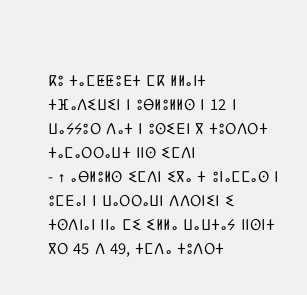ⴽⵓ ⵜⴰⵎⵟⵟⵓⴹⵜ ⵎⴽ ⵍⵍⴰⵏⵜ ⵜⴼⴰⴷⵉⵡⵉⵏ ⵏ ⵓⴱⵍⵓⵍⵍⵙ ⵏ 12 ⵏ ⵡⴰⵢⵢⵓⵔ ⴷⴰⵜ ⵏ ⵓⵙⵉⴹⵏ ⴳ ⵜⵓⵔⴷⵔⵜ ⵜⴰⵎⴰⵔⵔⴰⵡⵜ ⵏⵏⵙ ⵉⵎⴷⵏ
- ↑ ⴰⴱⵍⵓⵍⵙ ⵉⵎⴷⵏ ⵉⴳⴰ ⵜ ⵓⵏⴰⵎⵎⴰⵙ ⵏ ⵓⵎⴹⴰⵏ ⵏ ⵡⴰⵔⵔⴰⵡⵏ ⴷⴷⵔⵏⵉⵏ ⵉ ⵜⵙⴷⵏⴰⵏ ⵏⵏⴰ ⵎⵉ ⵉⵍⵍⴰ ⵡⴰⵡⵜⴰⵢ ⵏⵏⵙⵏⵜ ⴳⵔ 45 ⴷ 49, ⵜⵎⴷⴰ ⵜⵓⴷⵔⵜ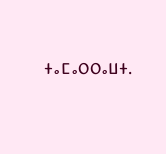ⵜⴰⵎⴰⵔⵔⴰⵡⵜ.